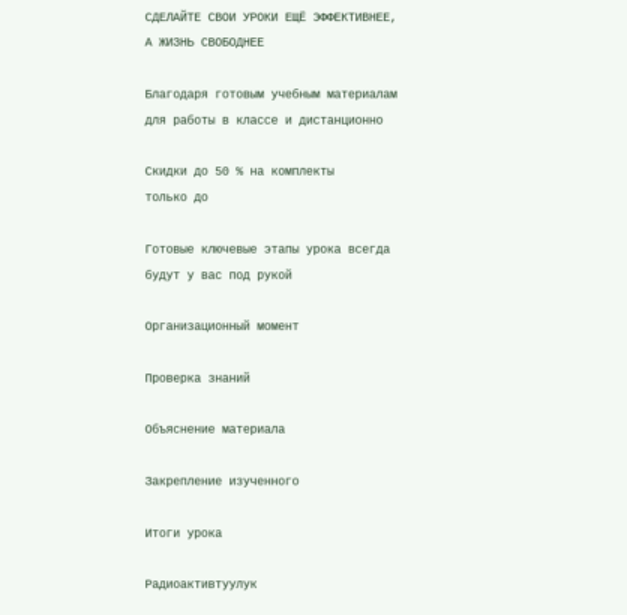СДЕЛАЙТЕ СВОИ УРОКИ ЕЩЁ ЭФФЕКТИВНЕЕ, А ЖИЗНЬ СВОБОДНЕЕ

Благодаря готовым учебным материалам для работы в классе и дистанционно

Скидки до 50 % на комплекты
только до

Готовые ключевые этапы урока всегда будут у вас под рукой

Организационный момент

Проверка знаний

Объяснение материала

Закрепление изученного

Итоги урока

Радиоактивтуулук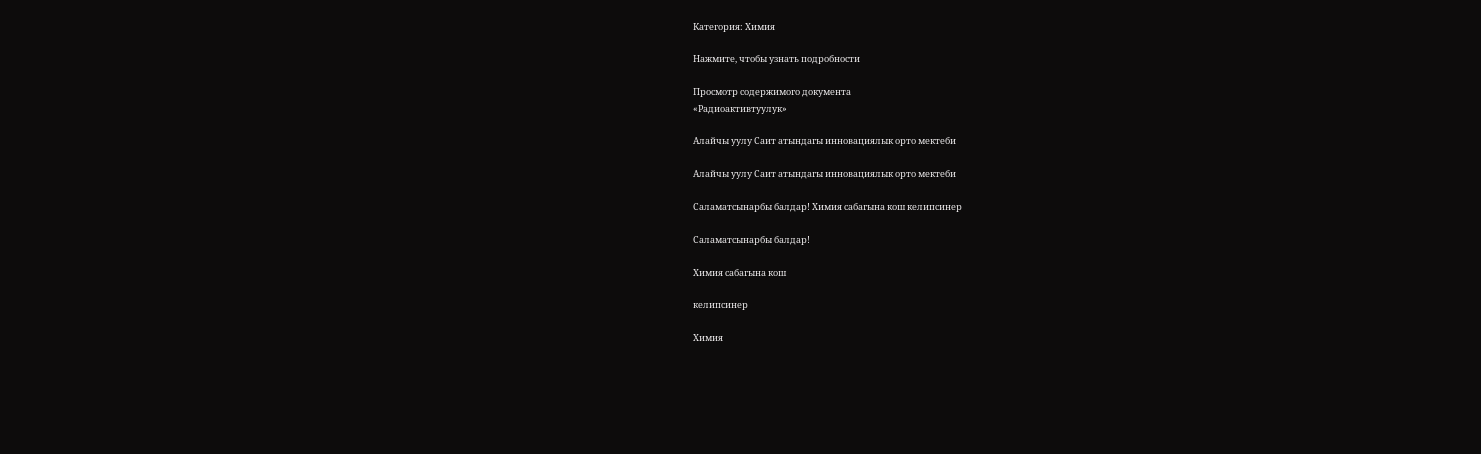Категория: Химия

Нажмите, чтобы узнать подробности

Просмотр содержимого документа
«Радиоактивтуулук»

Алайчы уулу Саит атындагы инновациялык орто мектеби

Алайчы уулу Саит атындагы инновациялык орто мектеби

Саламатсынарбы балдар! Химия сабагына кош келипсинер

Саламатсынарбы балдар!

Химия сабагына кош

келипсинер

Химия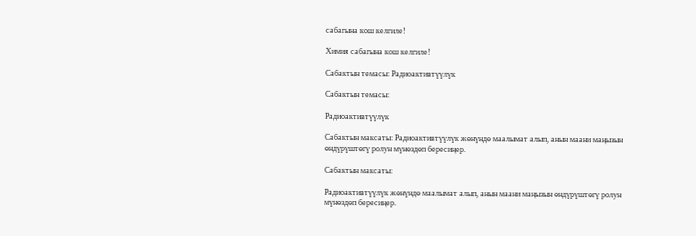сабагына кош келгиле!

Химия сабагына кош келгиле!

Сабактын темасы: Радиоактивтүүлүк

Сабактын темасы:

Радиоактивтүүлүк

Сабактын максаты: Радиоактивтүүлүк жөнүндө маалымат алып, анын маани маңызын өндүрүштөгү ролун мүнөздөп бересиңер.

Сабактын максаты:

Радиоактивтүүлүк жөнүндө маалымат алып, анын маани маңызын өндүрүштөгү ролун мүнөздөп бересиңер.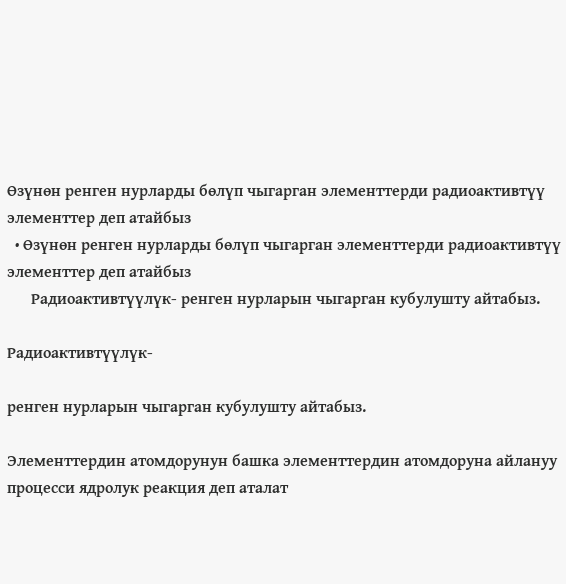Өзүнөн ренген нурларды бөлүп чыгарган элементтерди радиоактивтүү элементтер деп атайбыз
  • Өзүнөн ренген нурларды бөлүп чыгарган элементтерди радиоактивтүү элементтер деп атайбыз
      Радиоактивтүүлүк- ренген нурларын чыгарган кубулушту айтабыз.

Радиоактивтүүлүк-

ренген нурларын чыгарган кубулушту айтабыз.

Элементтердин атомдорунун башка элементтердин атомдоруна айлануу процесси ядролук реакция деп аталат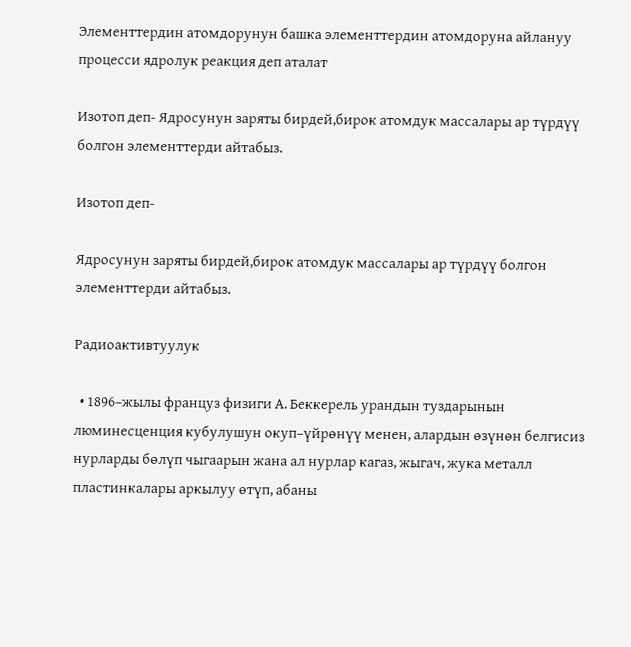Элементтердин атомдорунун башка элементтердин атомдоруна айлануу процесси ядролук реакция деп аталат

Изотоп деп- Ядросунун заряты бирдей,бирок атомдук массалары ар түрдүү болгон элементтерди айтабыз.

Изотоп деп-

Ядросунун заряты бирдей,бирок атомдук массалары ар түрдүү болгон элементтерди айтабыз.

Радиоактивтуулук

  • 1896–жылы француз физиги А. Беккерель урандын туздарынын люминесценция кубулушун окуп–үйрөнүү менен, алардын өзүнөн белгисиз нурларды бөлүп чыгаарын жана ал нурлар кагаз, жыгач, жука металл пластинкалары аркылуу өтүп, абаны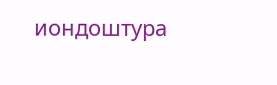иондоштура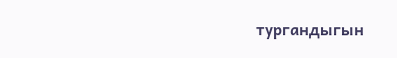тургандыгын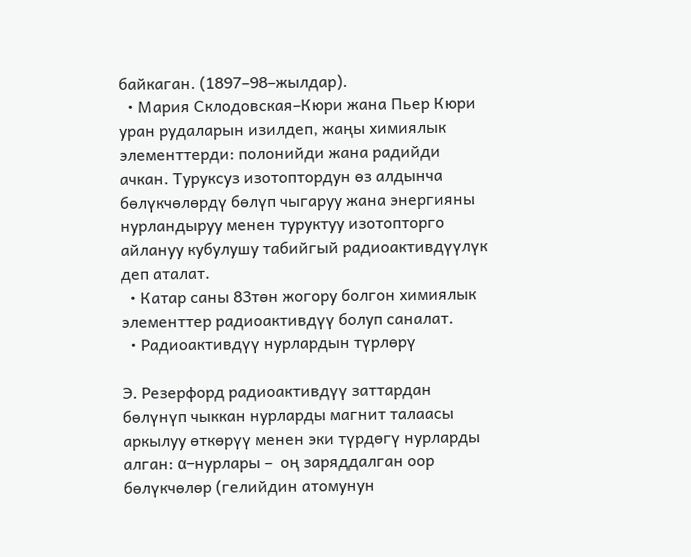байкаган. (1897–98–жылдар).
  • Мария Склодовская–Кюри жана Пьер Кюри уран рудаларын изилдеп, жаңы химиялык элементтерди: полонийди жана радийди ачкан. Туруксуз изотоптордун өз алдынча бөлүкчөлөрдү бөлүп чыгаруу жана энергияны нурландыруу менен туруктуу изотопторго айлануу кубулушу табийгый радиоактивдүүлүк деп аталат.
  • Катар саны 83тɵн жогору болгон химиялык элементтер радиоактивдүү болуп саналат.
  • Радиоактивдүү нурлардын түрлөрү

Э. Резерфорд радиоактивдүү заттардан бөлүнүп чыккан нурларды магнит талаасы аркылуу өткөрүү менен эки түрдөгү нурларды алган: α–нурлары –  оң заряддалган оор  бөлүкчөлөр (гелийдин атомунун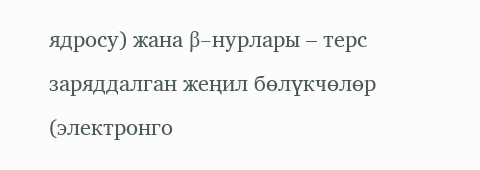ядросу) жана β–нурлары – терс заряддалган жеңил бөлүкчөлөр (электронго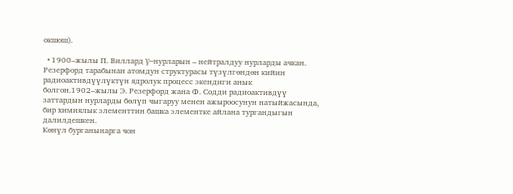окшош).

  • 1900–жылы П. Виллард γ–нурларын – нейтралдуу нурларды ачкан. Резерфорд тарабынан атомдун структурасы түзүлгөндөн кийин радиоактивдүүлүктүн ядролук процесс экендиги анык болгон.1902–жылы Э. Резерфорд жана Ф. Содди радиоактивдүү заттардын нурларды бөлүп чыгаруу менен ажыроосунун натыйжасында, бир химиялык элементтин башка элементке айлана тургандыгын далилдешкен.
Көнүл бурганынарга чон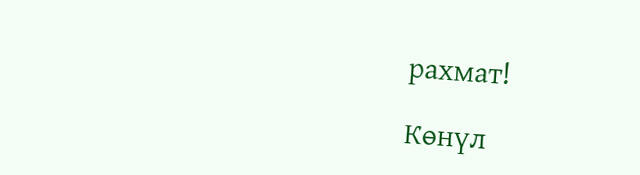рахмат!

Көнүл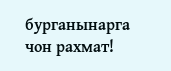бурганынарга чон рахмат!